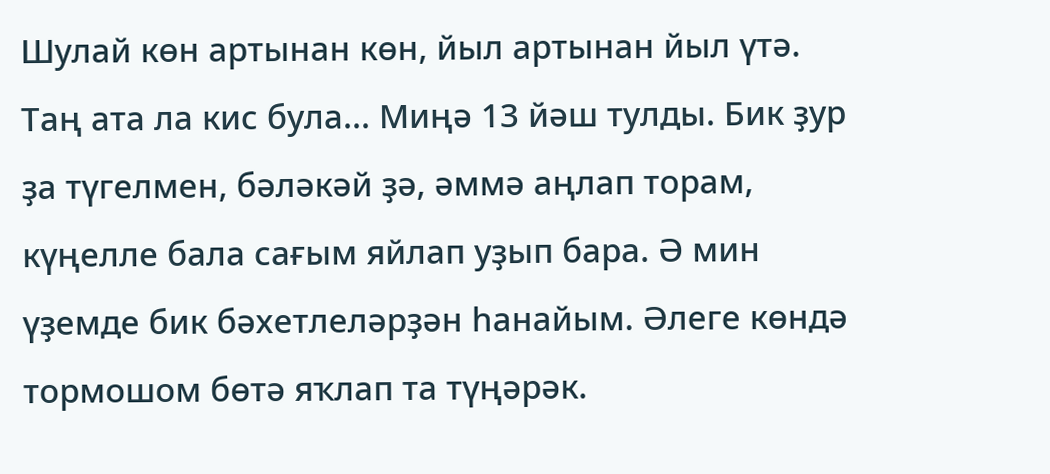Шулай көн артынан көн, йыл артынан йыл үтә. Таң ата ла кис була... Миңә 13 йәш тулды. Бик ҙур ҙа түгелмен, бәләкәй ҙә, әммә аңлап торам, күңелле бала сағым яйлап уҙып бара. Ә мин үҙемде бик бәхетлеләрҙән һанайым. Әлеге көндә тормошом бөтә яҡлап та түңәрәк.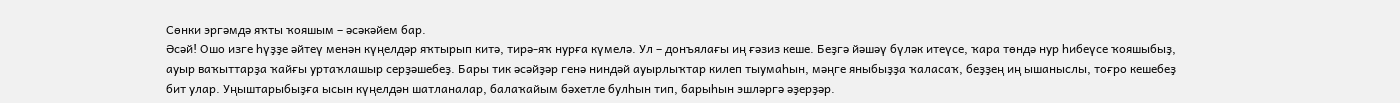Сөнки эргәмдә яҡты ҡояшым – әсәкәйем бар.
Әсәй! Ошо изге һүҙҙе әйтеү менән күңелдәр яҡтырып китә, тирә-яҡ нурға күмелә. Ул – донъялағы иң ғәзиз кеше. Беҙгә йәшәү бүләк итеүсе, ҡара төндә нур һибеүсе ҡояшыбыҙ, ауыр ваҡыттарҙа ҡайғы уртаҡлашыр серҙәшебеҙ. Бары тик әсәйҙәр генә ниндәй ауырлыҡтар килеп тыумаһын, мәңге яныбыҙҙа ҡаласаҡ, беҙҙең иң ышаныслы, тоғро кешебеҙ бит улар. Уңыштарыбыҙға ысын күңелдән шатланалар, балаҡайым бәхетле булһын тип, барыһын эшләргә әҙерҙәр.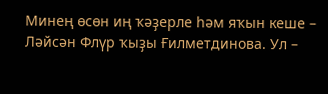Минең өсөн иң ҡәҙерле һәм яҡын кеше – Ләйсән Флүр ҡыҙы Ғилметдинова. Ул –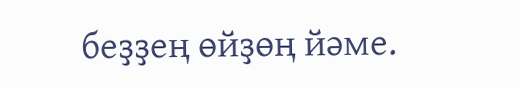беҙҙең өйҙөң йәме.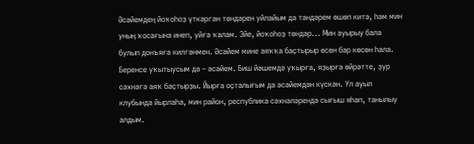Әсәйемдең йоҡоһоҙ үткәргән төндәрен уйлайым да тәндәрем өшөп китә, һәм мин уның ҡосағына инеп, уйға ҡалам. Эйе, йоҡоһоҙ төндәр... Мин ауырыу бала булып донъяға килгәнмен. Әсәйем мине аяҡҡа баҫтырыр өсөн бар көсөн һала.
Беренсе уҡытыусым да – әсәйем. Биш йәшемдә уҡырға, яҙырға өйрәтте, ҙур сәхнәгә аяҡ баҫтырҙы. Йырға оҫталығым да әсәйемдән күскән. Ул ауыл клубында йырлаһа, мин район, республика сәхнәләрендә сығыш яһап, танылыу алдым.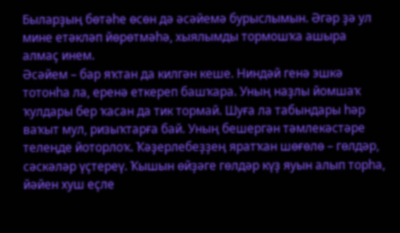Быларҙың бөтәһе өсөн дә әсәйемә бурыслымын. Әгәр ҙә ул мине етәкләп йөрөтмәһә, хыялымды тормошҡа ашыра алмаҫ инем.
Әсәйем – бар яҡтан да килгән кеше. Ниндәй генә эшкә тотонһа ла, еренә еткереп башҡара. Уның наҙлы йомшаҡ ҡулдары бер ҡасан да тик тормай. Шуға ла табындары һәр ваҡыт мул, ризыҡтарға бай. Уның бешергән тәмлекәстәре телеңде йоторлоҡ. Ҡәҙерлебеҙҙең яратҡан шөғөлө – гөлдәр, сәскәләр үҫтереү. Ҡышын өйҙәге гөлдәр күҙ яуын алып торһа, йәйен хуш еҫле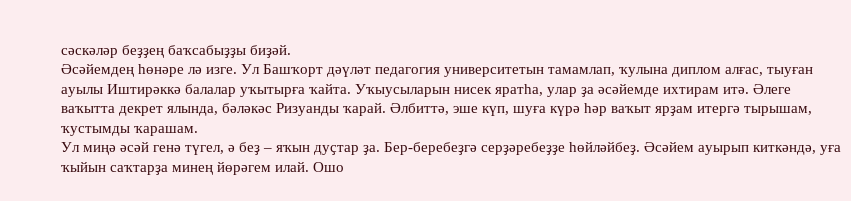сәскәләр беҙҙең баҡсабыҙҙы биҙәй.
Әсәйемдең һөнәре лә изге. Ул Башҡорт дәүләт педагогия университетын тамамлап, ҡулына диплом алғас, тыуған ауылы Иштирәккә балалар уҡытырға ҡайта. Уҡыусыларын нисек яратһа, улар ҙа әсәйемде ихтирам итә. Әлеге ваҡытта декрет ялында, бәләкәс Ризуанды ҡарай. Әлбиттә, эше күп, шуға күрә һәр ваҡыт ярҙам итергә тырышам, ҡустымды ҡарашам.
Ул миңә әсәй генә түгел, ә беҙ – яҡын дуҫтар ҙа. Бер-беребеҙгә серҙәребеҙҙе һөйләйбеҙ. Әсәйем ауырып киткәндә, уға ҡыйын саҡтарҙа минең йөрәгем илай. Ошо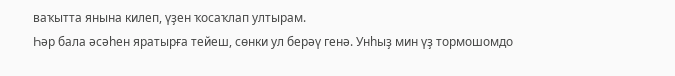ваҡытта янына килеп, үҙен ҡосаҡлап ултырам.
Һәр бала әсәһен яратырға тейеш, сөнки ул берәү генә. Унһыҙ мин үҙ тормошомдо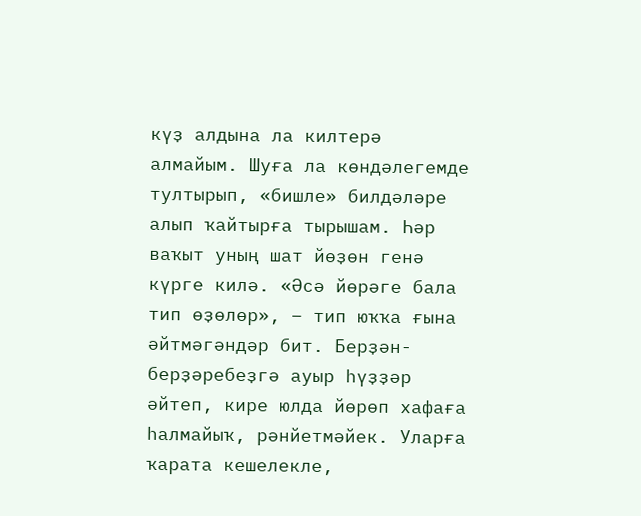күҙ алдына ла килтерә алмайым. Шуға ла көндәлегемде тултырып, «бишле» билдәләре алып ҡайтырға тырышам. Һәр ваҡыт уның шат йөҙөн генә күрге килә. «Әсә йөрәге бала тип өҙөлөр», – тип юҡҡа ғына әйтмәгәндәр бит. Берҙән-берҙәребеҙгә ауыр һүҙҙәр әйтеп, кире юлда йөрөп хафаға һалмайыҡ, рәнйетмәйек. Уларға ҡарата кешелекле,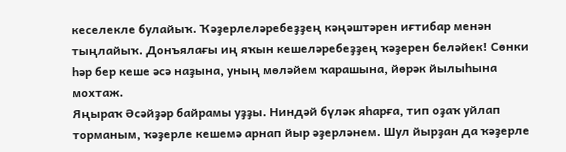кеселекле булайыҡ. Ҡәҙерлеләребеҙҙең кәңәштәрен иғтибар менән тыңлайыҡ. Донъялағы иң яҡын кешеләребеҙҙең ҡәҙерен беләйек! Сөнки һәр бер кеше әсә наҙына, уның мөләйем ҡарашына, йөрәк йылыһына мохтаж.
Яңыраҡ Әсәйҙәр байрамы уҙҙы. Ниндәй бүләк яһарға, тип оҙаҡ уйлап торманым, ҡәҙерле кешемә арнап йыр әҙерләнем. Шул йырҙан да ҡәҙерле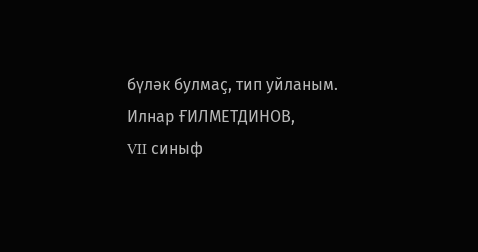бүләк булмаҫ, тип уйланым.
Илнар ҒИЛМЕТДИНОВ,
VII синыф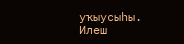уҡыусыһы.
Илеш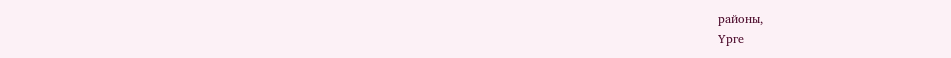районы,
Үрге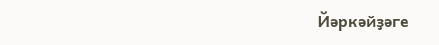Йәркәйҙәге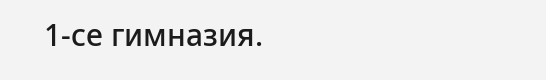1-се гимназия.